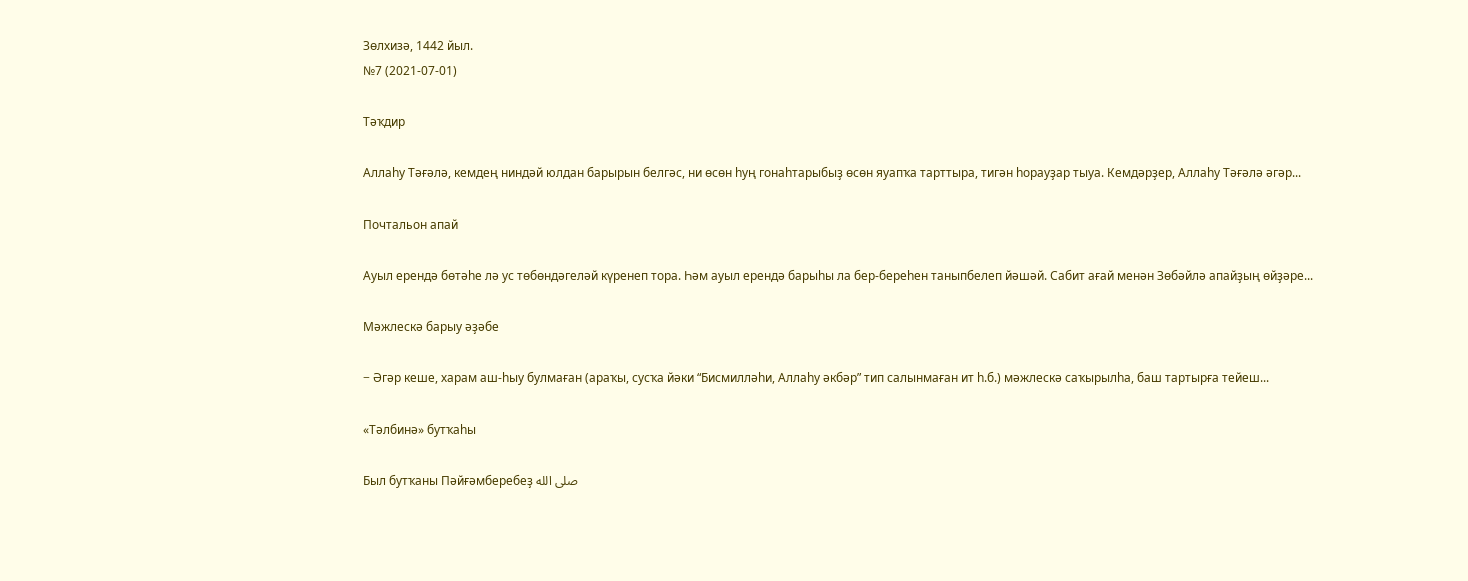Зөлхизә, 1442 йыл.
№7 (2021-07-01)

Тәҡдир

Аллаһу Тәғәлә, кемдең ниндәй юлдан барырын белгәс, ни өсөн һуң гонаһтарыбыҙ өсөн яуапҡа тарттыра, тигән һорауҙар тыуа. Кемдәрҙер, Аллаһу Тәғәлә әгәр...

Почтальон апай

Ауыл ерендә бөтәһе лә ус төбөндәгеләй күренеп тора. Һәм ауыл ерендә барыһы ла бер-береһен таныпбелеп йәшәй. Сабит ағай менән Зөбәйлә апайҙың өйҙәре...

Мәжлескә барыу әҙәбе

− Әгәр кеше, харам аш-һыу булмаған (араҡы, сусҡа йәки “Бисмилләһи, Аллаһу әкбәр” тип салынмаған ит һ.б.) мәжлескә саҡырылһа, баш тартырға тейеш...

«Тәлбинә» бутҡаһы

Был бутҡаны Пәйғәмберебеҙ صلى الله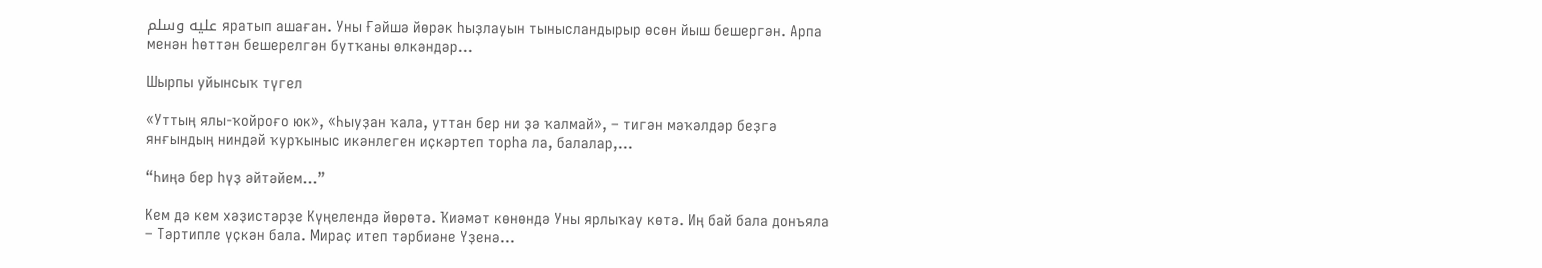عليه وسلم яратып ашаған. Уны Ғәйшә йөрәк һыҙлауын тынысландырыр өсөн йыш бешергән. Арпа менән һөттән бешерелгән бутҡаны өлкәндәр...

Шырпы уйынсыҡ түгел

«Уттың ялы-ҡойроғо юк», «Һыуҙан ҡала, уттан бер ни ҙә ҡалмай», – тигән мәҡәлдәр беҙгә янғындың ниндәй ҡурҡыныс икәнлеген иҫкәртеп торһа ла, балалар,...

“Һиңә бер һүҙ әйтәйем...”

Кем дә кем хәҙистәрҙе Күңелендә йөрөтә. Ҡиәмәт көнөндә Уны ярлыҡау көтә. Иң бай бала донъяла – Тәртипле үҫкән бала. Мираҫ итеп тәрбиәне Үҙенә...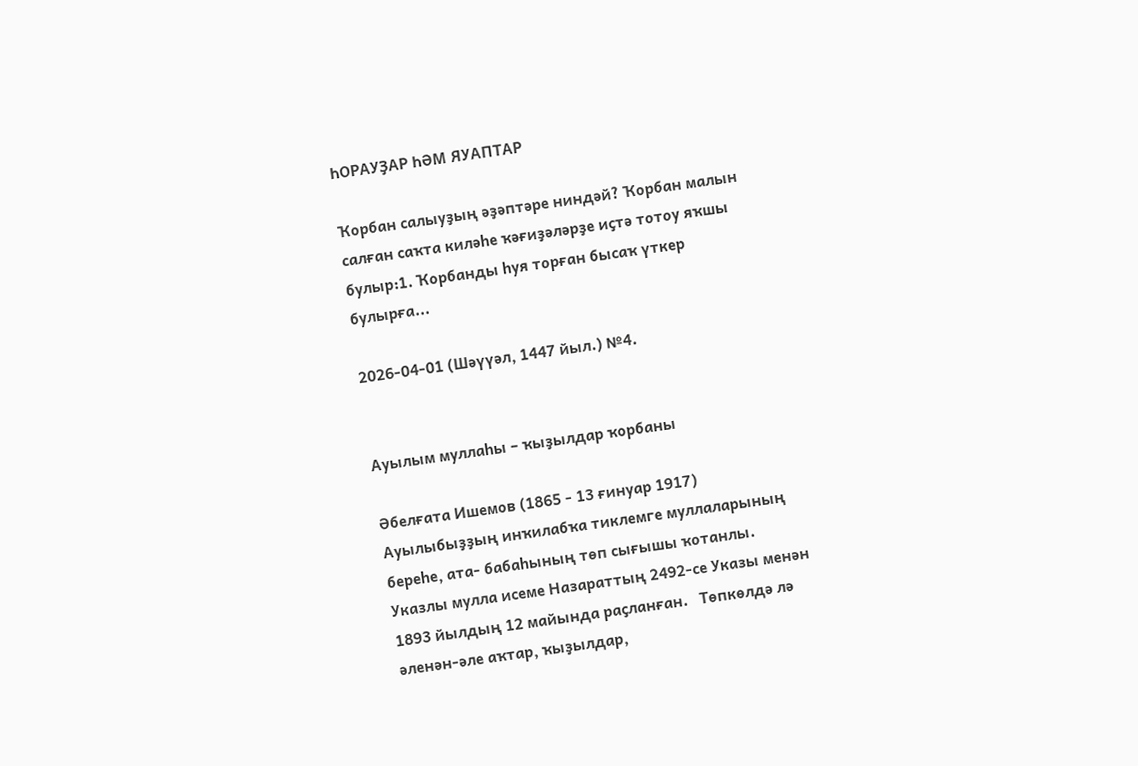ҺОРАУҘАР ҺӘМ ЯУАПТАР

Ҡорбан салыуҙың әҙәптәре ниндәй? Ҡорбан малын салған саҡта киләһе ҡәғиҙәләрҙе иҫтә тотоу яҡшы булыр:1. Ҡорбанды һуя торған бысаҡ үткер булырға...

2026-04-01 (Шәүүәл, 1447 йыл.) №4.


Ауылым муллаһы – ҡыҙылдар ҡорбаны

Әбелғата Ишемов (1865 - 13 ғинуар 1917)     Ауылыбыҙҙың инҡилабҡа тиклемге муллаларының береһе, ата- бабаһының төп сығышы ҡотанлы. Указлы мулла исеме Назараттың 2492-се Указы менән 1893 йылдың 12 майында раҫланған.   Төпкөлдә лә әленән-әле аҡтар, ҡыҙылдар,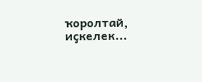ҡоролтай, иҫкелек...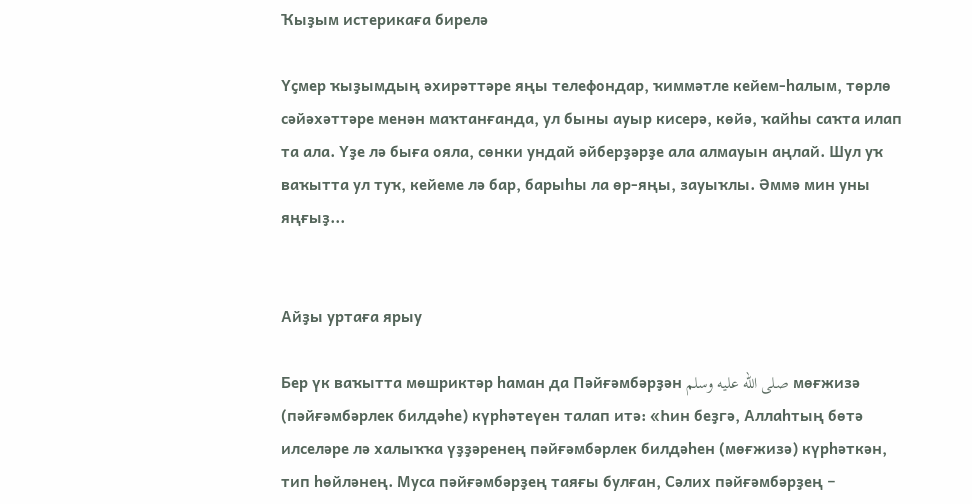Ҡыҙым истерикаға бирелә

Үҫмер ҡыҙымдың әхирәттәре яңы телефондар, ҡиммәтле кейем-һалым, төрлө сәйәхәттәре менән маҡтанғанда, ул быны ауыр кисерә, көйә, ҡайһы саҡта илап та ала. Үҙе лә быға ояла, сөнки ундай әйберҙәрҙе ала алмауын аңлай. Шул уҡ ваҡытта ул туҡ, кейеме лә бар, барыһы ла өр-яңы, зауыҡлы. Әммә мин уны яңғыҙ...


Айҙы уртаға ярыу

Бер үк ваҡытта мөшриктәр һаман да Пәйғәмбәрҙән صلى الله عليه وسلم мөғжизә (пәйғәмбәрлек билдәһе) күрһәтеүен талап итә: «Һин беҙгә, Аллаһтың бөтә илселәре лә халыҡҡа үҙҙәренең пәйғәмбәрлек билдәһен (мөғжизә) күрһәткән, тип һөйләнең. Муса пәйғәмбәрҙең таяғы булған, Сәлих пәйғәмбәрҙең −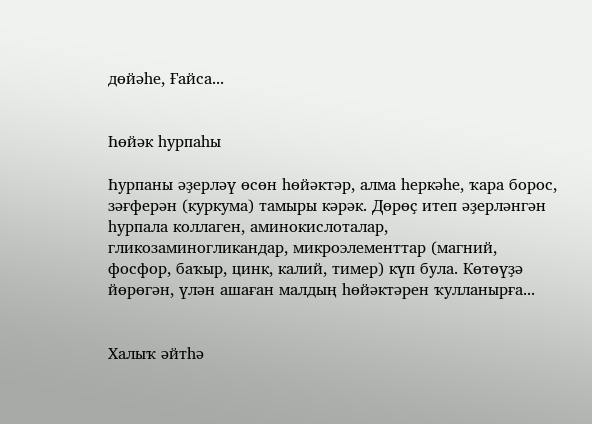дөйәһе, Ғайса...


Һөйәк һурпаһы

Һурпаны әҙерләү өсөн һөйәктәр, алма һеркәһе, ҡара борос, зәғферән (куркума) тамыры кәрәк. Дөрөҫ итеп әҙерләнгән һурпала коллаген, аминокислоталар, гликозаминогликандар, микроэлементтар (магний, фосфор, баҡыр, цинк, калий, тимер) күп була. Көтөүҙә йөрөгән, үлән ашаған малдың һөйәктәрен ҡулланырға...


Халыҡ әйтһә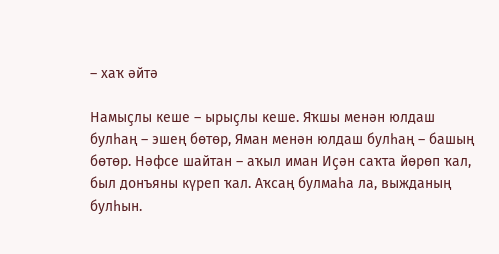– хаҡ әйтә

Намыҫлы кеше – ырыҫлы кеше. Яҡшы менән юлдаш булһаң – эшең бөтөр, Яман менән юлдаш булһаң – башың бөтөр. Нәфсе шайтан – аҡыл иман Иҫән саҡта йөрөп ҡал, был донъяны күреп ҡал. Аҡсаң булмаһа ла, выжданың булһын.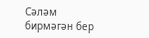Сәләм бирмәгән бер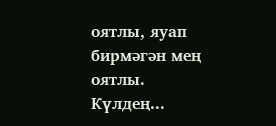оятлы, яуап бирмәгән мең оятлы. Күлдең...